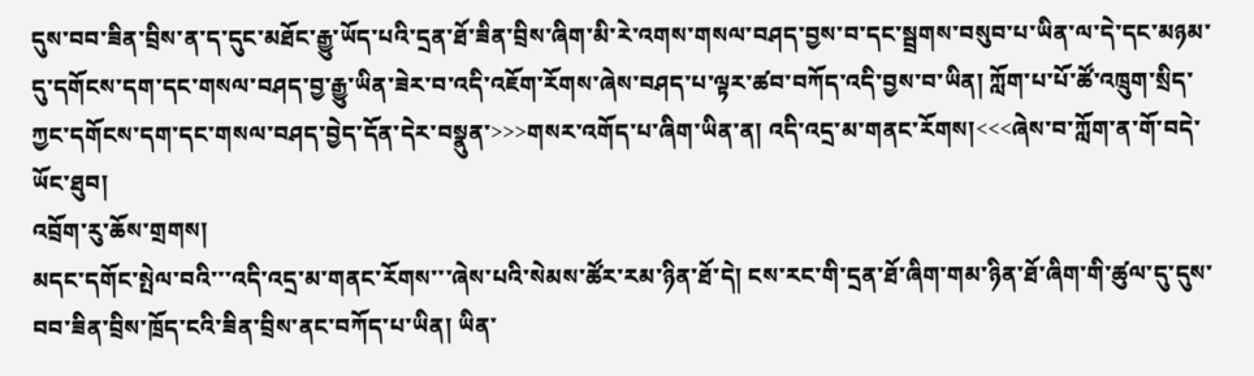དུས་བབ་ཟིན་བྲིས་ན་ད་དུང་མཐོང་རྒྱུ་ཡོད་པའི་དྲན་ཐོ་ཟིན་བྲིས་ཞིག་མི་རེ་འགས་གསལ་བཤད་བྱས་བ་དང་སྦྲགས་བསུབ་པ་ཡིན་ལ་དེ་དང་མཉམ་དུ་དགོངས་དག་དང་གསལ་བཤད་བྱ་རྒྱུ་ཡིན་ཟེར་བ་འདི་འཇོག་རོགས་ཞེས་བཤད་པ་ལྟར་ཚབ་བཀོད་འདི་བྱས་བ་ཡིན། ཀློག་པ་པོ་ཚོ་འཁྲུག་སྲིད་ཀྱང་དགོངས་དག་དང་གསལ་བཤད་བྱེད་དོན་དེར་བསྣུན་>>>གསར་འགོད་པ་ཞིག་ཡིན་ན། འདི་འདྲ་མ་གནང་རོགས།<<<ཞེས་བ་ཀློག་ན་གོ་བདེ་ཡོང་ཐུབ།
འབྲོག་རུ་ཆོས་གྲགས།
མདང་དགོང་སྤེལ་བའི་་་འདི་འདྲ་མ་གནང་རོགས་་་ཞེས་པའི་སེམས་ཚོར་རམ་ཉིན་ཐོ་དེ། ངས་རང་གི་དྲན་ཐོ་ཞིག་གམ་ཉིན་ཐོ་ཞིག་གི་ཚུལ་དུ་དུས་བབ་ཟིན་བྲིས་ཁྲོད་ངའི་ཟིན་བྲིས་ནང་བཀོད་པ་ཡིན། ཡིན་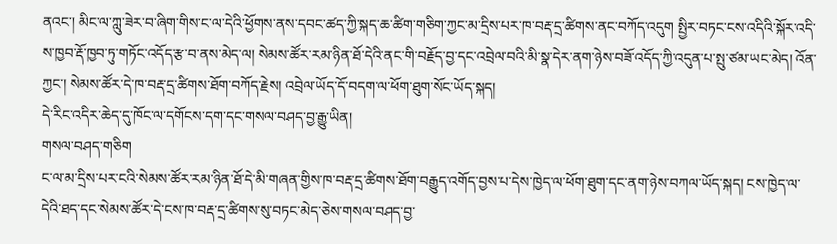ནའང་། མིང་ལ་ཀླུ་ཟེར་བ་ཞིག་གིས་ང་ལ་དེའི་ཕྱོགས་ནས་དབང་ཚད་ཀྱི་སྐད་ཆ་ཚིག་གཅིག་ཀྱང་མ་དྲིས་པར་ཁ་བརྡ་དྲ་ཚིགས་ནང་བཀོད་འདུག སྤྱིར་བཏང་ངས་འདིའི་སྐོར་འདི་ས་ཁྱབ་རྡོ་ཁྱབ་ཏུ་གཏོང་འདོད་རྩ་བ་ནས་མེད་ལ། སེམས་ཚོར་རམ་ཉིན་ཐོ་དེའི་ནང་གི་བརྗོད་བྱ་དང་འབྲེལ་བའི་མི་སྣ་དེར་ནག་ཉེས་བཟོ་འདོད་ཀྱི་འདུན་པ་སྤུ་ཙམ་ཡང་མེད། འོན་ཀྱང་། སེམས་ཚོར་དེ་ཁ་བརྡ་དྲ་ཚིགས་ཐོག་བཀོད་རྗེས། འབྲེལ་ཡོད་དོ་བདག་ལ་ཕོག་ཐུག་སོང་ཡོད་སྐད།
དེ་རིང་འདིར་ཆེད་དུ་ཁོང་ལ་དགོངས་དག་དང་གསལ་བཤད་བྱ་རྒྱུ་ཡིན།
གསལ་བཤད་གཅིག
ང་ལ་མ་དྲིས་པར་ངའི་སེམས་ཚོར་རམ་ཉིན་ཐོ་དེ་མི་གཞན་གྱིས་ཁ་བརྡ་དྲ་ཚིགས་ཐོག་བརྒྱུད་འགོད་བྱས་པ་དེས་ཁྱེད་ལ་ཕོག་ཐུག་དང་ནག་ཉེས་བཀལ་ཡོད་སྐད། ངས་ཁྱེད་ལ་དེའི་ཐད་དང་སེམས་ཚོར་དེ་ངས་ཁ་བརྡ་དྲ་ཚིགས་སུ་བཏང་མེད་ཅེས་གསལ་བཤད་བྱ་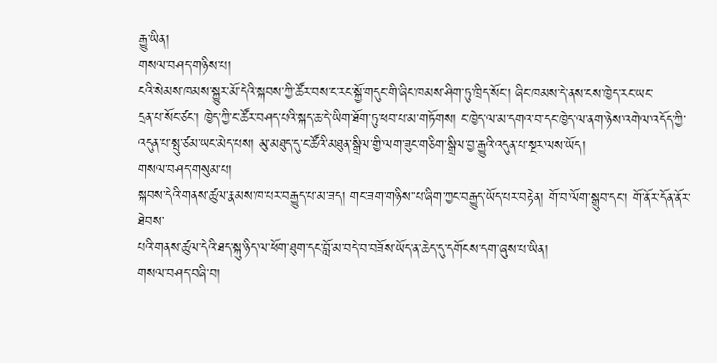རྒྱུ་ཡིན།
གསལ་བཤད་གཉིས་པ།
ངའི་སེམས་ཁམས་སྐྱུར་མོ་དེའི་སྐབས་ཀྱི་ཚོར་བས་ང་རང་སྐྱོ་གདུང་གི་ཞིང་ཁམས་ཤིག་ཏུ་ཁྲིད་སོང་། ཞིང་ཁམས་དེ་ནས་ངས་ཁྱེད་རང་ཡང་
དྲན་པ་སོང་ཙང་། ཁྱེད་ཀྱི་ང་ཚོར་བཤད་པའི་སྐད་ཆ་དེ་ཡིག་ཐོག་ཏུ་ཕབ་པ་མ་གཏོགས། ང་ཁྱེད་ལ་མ་དགའ་བ་དང་ཁྱེད་ལ་ནག་ཉེས་འགེལ་འདོད་ཀྱི་འདུན་པ་སྤུ་ཙམ་ཡང་མེད་པས། མུ་མཐུད་དུ་ང་ཚོའི་མཐུན་སྒྲིལ་གྱི་ལག་ཟུང་གཅིག་སྒྲིལ་བྱ་རྒྱུའི་འདུན་པ་སྔར་ལས་ཡོད།
གསལ་བཤད་གསུམ་པ།
སྐབས་དེའི་གནས་ཚུལ་རྣམས་ཁ་པར་བརྒྱུད་པ་མ་ཟད། གང་ཟག་གཉིས་་པ་ཞིག་ཀྱང་བརྒྱུད་ཡོད་པར་བརྟེན། གོ་བ་ལོག་སྒྲུབ་དང་། གོ་ནོར་དོན་ནོར་ཐེབས་
པའི་གནས་ཚུལ་དེའི་ཐད་སྐུ་ཉིད་ལ་ཕོག་ཐུག་དང་བློ་མ་བདེ་བ་བཟོས་ཡོད་ན་ཆེད་དུ་དགོངས་དག་ཞུས་པ་ཡིན།
གསལ་བཤད་བཞི་བ།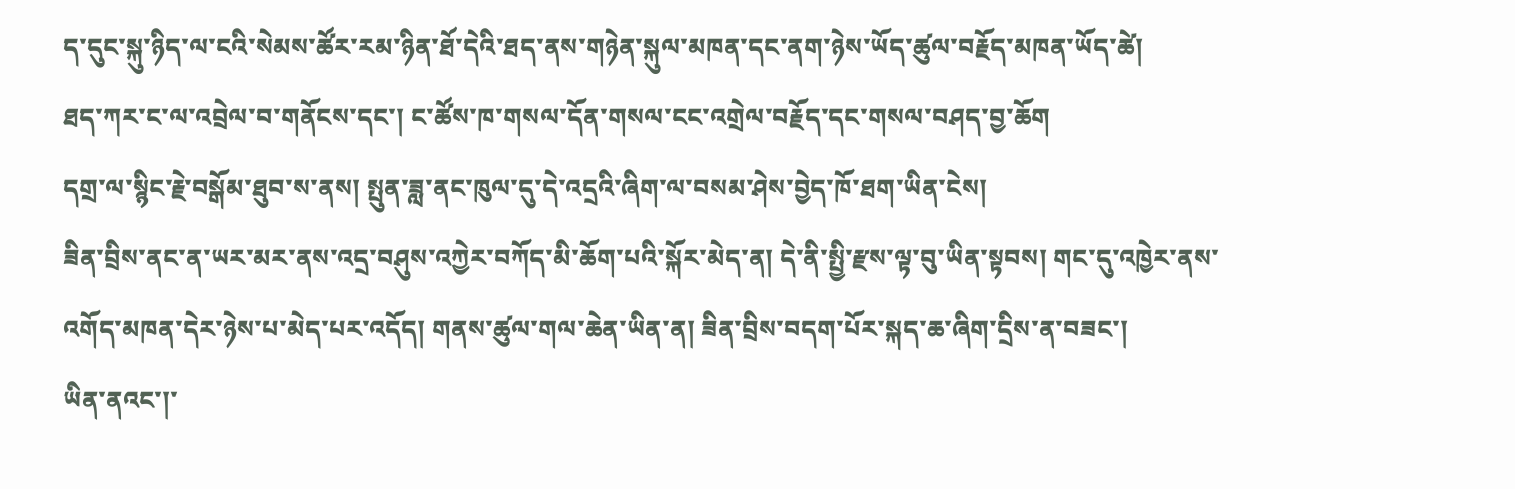ད་དུང་སྐུ་ཉིད་ལ་ངའི་སེམས་ཚོར་རམ་ཉིན་ཐོ་དེའི་ཐད་ནས་གཉེན་སྐུལ་མཁན་དང་ནག་ཉེས་ཡོད་ཚུལ་བརྗོད་མཁན་ཡོད་ཚེ།
ཐད་ཀར་ང་ལ་འབྲེལ་བ་གནོངས་དང་། ང་ཚོས་ཁ་གསལ་དོན་གསལ་ངང་འགྲེལ་བརྗོད་དང་གསལ་བཤད་བྱ་ཆོག
དགྲ་ལ་སྙིང་རྗེ་བསྒོམ་ཐུབ་ས་ནས། སྤུན་ཟླ་ནང་ཁུལ་དུ་དེ་འདྲའི་ཞིག་ལ་བསམ་ཤེས་བྱེད་ཁོ་ཐག་ཡིན་ངེས།
ཟིན་བྲིས་ནང་ན་ཡར་མར་ནས་འདྲ་བཤུས་འཀྱེར་བཀོད་མི་ཆོག་པའི་སྐོར་མེད་ན། དེ་ནི་སྤྱི་རྫས་ལྟ་བུ་ཡིན་སྟབས། གང་དུ་འཁྱེར་ནས་འགོད་མཁན་དེར་ཉེས་པ་མེད་པར་འདོད། གནས་ཚུལ་གལ་ཆེན་ཡིན་ན། ཟིན་བྲིས་བདག་པོར་སྐད་ཆ་ཞིག་དྲིས་ན་བཟང་།
ཡིན་ནའང་།་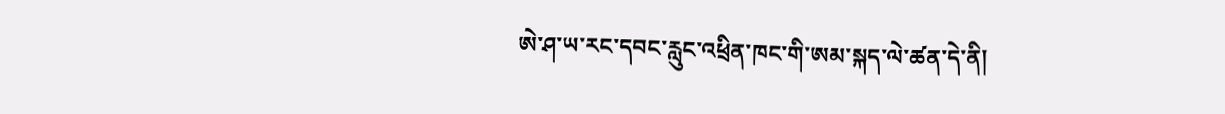ཨེ་ཤ་ཡ་རང་དབང་རླུང་འཕྲིན་ཁང་གི་ཨམ་སྐད་ལེ་ཚན་དེ་ནི།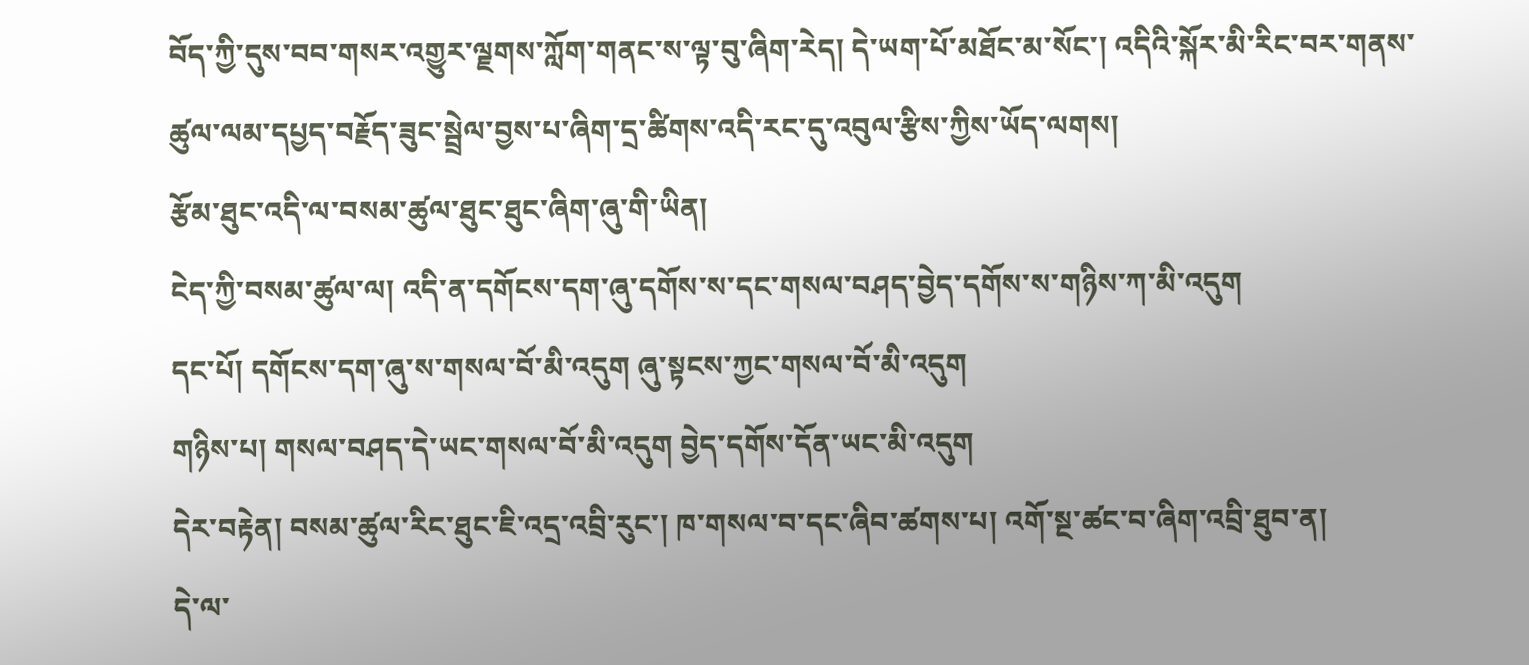བོད་ཀྱི་དུས་བབ་གསར་འགྱུར་ལྗགས་ཀློག་གནང་ས་ལྟ་བུ་ཞིག་རེད། དེ་ཡག་པོ་མཐོང་མ་སོང་། འདིའི་སྐོར་མི་རིང་བར་གནས་ཚུལ་ལམ་དཔྱད་བརྗོད་ཟུང་སྦྲེལ་བྱས་པ་ཞིག་དྲ་ཚིགས་འདི་རང་དུ་འབུལ་རྩིས་ཀྱིས་ཡོད་ལགས།
རྩོམ་ཐུང་འདི་ལ་བསམ་ཚུལ་ཐུང་ཐུང་ཞིག་ཞུ་གི་ཡིན།
ངེད་ཀྱི་བསམ་ཚུལ་ལ། འདི་ན་དགོངས་དག་ཞུ་དགོས་ས་དང་གསལ་བཤད་བྱེད་དགོས་ས་གཉིས་ཀ་མི་འདུག
དང་པོ། དགོངས་དག་ཞུ་ས་གསལ་བོ་མི་འདུག ཞུ་སྟངས་ཀྱང་གསལ་བོ་མི་འདུག
གཉིས་པ། གསལ་བཤད་དེ་ཡང་གསལ་བོ་མི་འདུག བྱེད་དགོས་དོན་ཡང་མི་འདུག
དེར་བརྟེན། བསམ་ཚུལ་རིང་ཐུང་ཇི་འདྲ་འབྲི་རུང་། ཁ་གསལ་བ་དང་ཞིབ་ཚགས་པ། འགོ་སྔ་ཚང་བ་ཞིག་འབྲི་ཐུབ་ན།
དེ་ལ་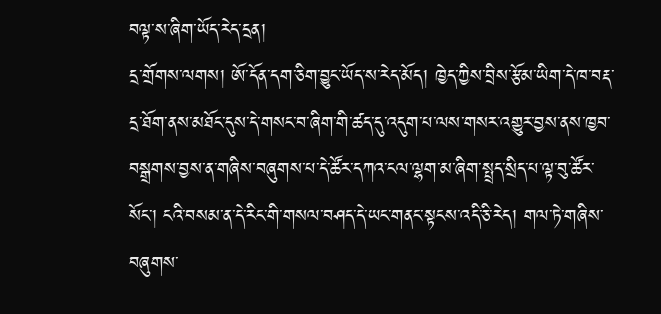བལྟ་ས་ཞིག་ཡོད་རེད་དྲན།
དྲ་གྲོགས་ལགས། ཨོ་དོན་དག་ཅིག་བྱུང་ཡོད་ས་རེད་མོད། ཁྱེད་ཀྱིས་བྲིས་རྩོམ་ཡིག་དེ་ཁ་བརྡ་དྲ་ཐོག་ནས་མཐོང་དུས་དེ་གསང་བ་ཞིག་གི་ཚད་དུ་འདུག་པ་ལས་གསར་འགྱུར་བྱས་ནས་ཁྱབ་བསྒྲགས་བྱས་ན་གཞིས་བཞུགས་པ་དེ་ཚོར་དཀའ་ངལ་ལྷག་མ་ཞིག་སྤྲད་སྲིད་པ་ལྟ་བུ་ཚོར་སོང་། ངའི་བསམ་ན་དེ་རིང་གི་གསལ་བཤད་དེ་ཡང་གནང་སྟངས་འདི་ཅི་རེད། གལ་ཏེ་གཞིས་བཞུགས་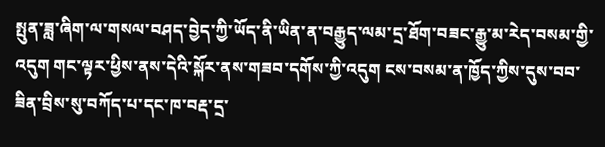སྤུན་ཟླ་ཞིག་ལ་གསལ་བཤད་བྱེད་ཀྱི་ཡོད་ནི་ཡིན་ན་བརྒྱུད་ལམ་དྲ་ཐོག་བཟང་རྒྱུ་མ་རེད་བསམ་གྱི་འདུག གང་ལྟར་ཕྱིས་ནས་དེའི་སྐོར་ནས་གཟབ་དགོས་ཀྱི་འདུག ངས་བསམ་ན་ཁྱོད་ཀྱིས་དུས་བབ་ཟིན་བྲིས་སུ་བཀོད་པ་དང་ཁ་བརྡ་དྲ་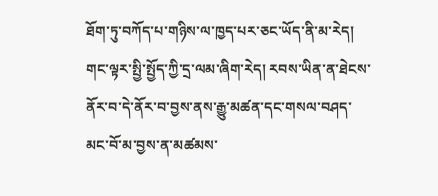ཐོག་ཏུ་བཀོད་པ་གཉིས་ལ་ཁྱད་པར་ཅང་ཡོད་ནི་མ་རེད། གང་ལྟར་སྤྱི་སྤྱོད་ཀྱི་དྲ་ལམ་ཞིག་རེད། རབས་ཡིན་ན་ཐེངས་ནོར་བ་དེ་ནོར་བ་བྱས་ནས་རྒྱུ་མཚན་དང་གསལ་བཤད་མང་བོ་མ་བྱས་ན་མཚམས་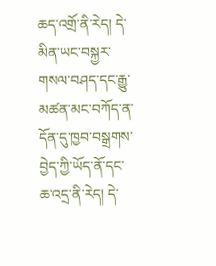ཆད་འགྲོ་ནི་རེད། དེ་མིན་ཡང་བསྐྱར་གསལ་བཤད་དང་རྒྱུ་མཚན་མང་བཀོད་ན་དོན་དུ་ཁྱབ་བསྒྲགས་བྱེད་ཀྱི་ཡོད་ནོ་དང་ཆ་འདྲ་ནི་རེད། དེ་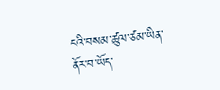ངའི་བསམ་ཚུལ་ཙམ་ཡིན་ནོར་བ་ཡོད་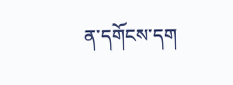ན་དགོངས་དག